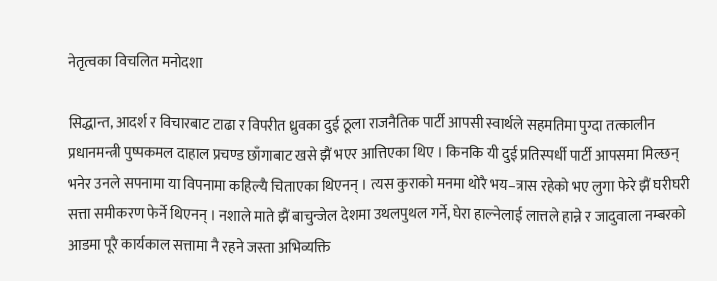नेतृत्वका विचलित मनोदशा

सिद्धान्त, आदर्श र विचारबाट टाढा र विपरीत ध्रुवका दुई ठूला राजनैतिक पार्टी आपसी स्वार्थले सहमतिमा पुग्दा तत्कालीन प्रधानमन्त्री पुष्पकमल दाहाल प्रचण्ड छाँगाबाट खसे झैं भएर आत्तिएका थिए । किनकि यी दुई प्रतिस्पर्धी पार्टी आपसमा मिल्छन् भनेर उनले सपनामा या विपनामा कहिल्यै चिताएका थिएनन् । त्यस कुराको मनमा थोरै भय–त्रास रहेको भए लुगा फेरे झैं घरीघरी सत्ता समीकरण फेर्ने थिएनन् । नशाले माते झैं बाचुन्जेल देशमा उथलपुथल गर्ने, घेरा हाल्नेलाई लात्तले हान्ने र जादुवाला नम्बरको आडमा पूरै कार्यकाल सत्तामा नै रहने जस्ता अभिव्यक्ति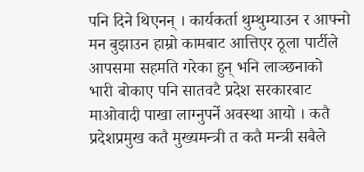पनि दिने थिएनन् । कार्यकर्ता थुम्थुम्याउन र आफ्नो मन बुझाउन हाम्रो कामबाट आत्तिएर ठूला पार्टीले आपसमा सहमति गरेका हुन् भनि लाञ्छनाको भारी बोकाए पनि सातवटै प्रदेश सरकारबाट माओवादी पाखा लाग्नुपर्ने अवस्था आयो । कतै प्रदेशप्रमुख कतै मुख्यमन्त्री त कतै मन्त्री सबैले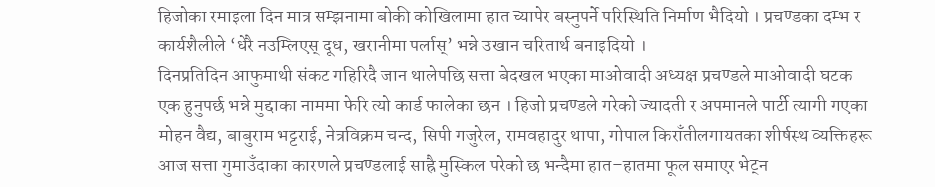हिजोका रमाइला दिन मात्र सम्झनामा बोकी कोखिलामा हात च्यापेर बस्नुपर्ने परिस्थिति निर्माण भैदियो । प्रचण्डका दम्भ र कार्यशैलीले ‘धेरै नउम्लिएस् दूध, खरानीमा पर्लास्’ भन्ने उखान चरितार्थ बनाइदियो ।
दिनप्रतिदिन आफुमाथी संकट गहिरिदै जान थालेपछि सत्ता बेदखल भएका माओवादी अध्यक्ष प्रचण्डले माओवादी घटक एक हुनुपर्छ भन्ने मुद्दाका नाममा फेरि त्यो कार्ड फालेका छन । हिजो प्रचण्डले गरेको ज्यादती र अपमानले पार्टी त्यागी गएका मोहन वैद्य, बाबुराम भट्टराई, नेत्रविक्रम चन्द, सिपी गजुरेल, रामवहादुर थापा, गोपाल किराँतीलगायतका शीर्षस्थ व्यक्तिहरू आज सत्ता गुमाउँदाका कारणले प्रचण्डलाई साह्रै मुस्किल परेको छ भन्दैमा हात–हातमा फूल समाएर भेट्न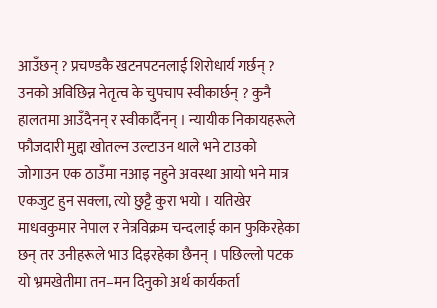आउँछन् ? प्रचण्डकै खटनपटनलाई शिरोधार्य गर्छन् ? उनको अविछिन्न नेतृत्व के चुपचाप स्वीकार्छन् ? कुनै हालतमा आउँदैनन् र स्वीकार्दैनन् । न्यायीक निकायहरूले फौजदारी मुद्दा खोतल्न उल्टाउन थाले भने टाउको जोगाउन एक ठाउँमा नआइ नहुने अवस्था आयो भने मात्र एकजुट हुन सक्ला, त्यो छुट्टै कुरा भयो । यतिखेर माधवकुमार नेपाल र नेत्रविक्रम चन्दलाई कान फुकिरहेका छन् तर उनीहरूले भाउ दिइरहेका छैनन् । पछिल्लो पटक यो भ्रमखेतीमा तन–मन दिनुको अर्थ कार्यकर्ता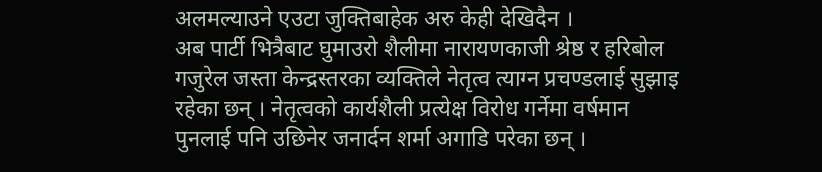अलमल्याउने एउटा जुक्तिबाहेक अरु केही देखिदैन ।
अब पार्टी भित्रैबाट घुमाउरो शैलीमा नारायणकाजी श्रेष्ठ र हरिबोल गजुरेल जस्ता केन्द्रस्तरका व्यक्तिले नेतृत्व त्याग्न प्रचण्डलाई सुझाइ रहेका छन् । नेतृत्वको कार्यशैली प्रत्येक्ष विरोध गर्नेमा वर्षमान पुनलाई पनि उछिनेर जनार्दन शर्मा अगाडि परेका छन् ।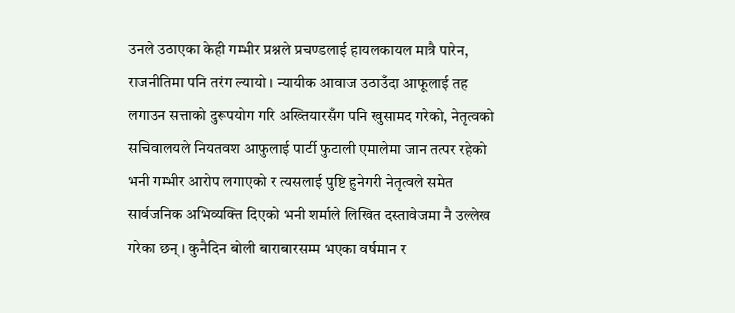उनले उठाएका केही गम्भीर प्रश्नले प्रचण्डलाई हायलकायल मात्रै पारेन, राजनीतिमा पनि तरंग ल्यायो । न्यायीक आवाज उठाउँदा आफूलाई तह लगाउन सत्ताको दुरूपयोग गरि अख्तियारसँग पनि खुसामद गरेको, नेतृत्वको सचिवालयले नियतवश आफुलाई पार्टी फुटाली एमालेमा जान तत्पर रहेको भनी गम्भीर आरोप लगाएको र त्यसलाई पुष्टि हुनेगरी नेतृत्वले समेत सार्वजनिक अभिव्यक्ति दिएको भनी शर्माले लिखित दस्तावेजमा नै उल्लेख गरेका छन् । कुनैदिन बोली बाराबारसम्म भएका वर्षमान र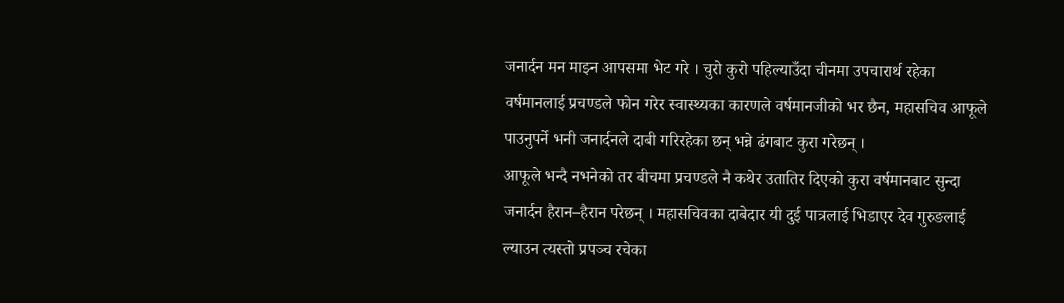जनार्दन मन माझ्न आपसमा भेट गरे । चुरो कुरो पहिल्याउँदा चीनमा उपचारार्थ रहेका वर्षमानलाई प्रचण्डले फोन गरेर स्वास्थ्यका कारणले वर्षमानजीको भर छैन, महासचिव आफूले पाउनुपर्ने भनी जनार्दनले दाबी गरिरहेका छन् भन्ने ढंगबाट कुरा गरेछन् ।
आफूले भन्दै नभनेको तर बीचमा प्रचण्डले नै कथेर उतातिर दिएको कुरा वर्षमानबाट सुन्दा जनार्दन हैरान–हैरान परेछन् । महासचिवका दाबेदार यी दुई पात्रलाई भिडाएर देव गुरुङलाई ल्याउन त्यस्तो प्रपञ्च रचेका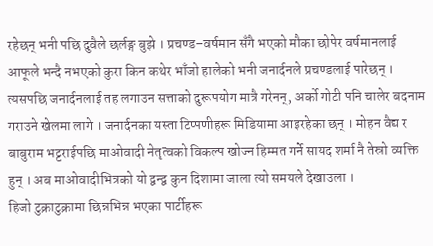रहेछन् भनी पछि दुवैले छर्लङ्ग बुझे । प्रचण्ड–वर्षमान सँगै भएको मौका छोपेर वर्षमानलाई आफूले भन्दै नभएको कुरा किन कथेर भाँजो हालेको भनी जनार्दनले प्रचण्डलाई पारेछन् । त्यसपछि जनार्दनलाई तह लगाउन सत्ताको दुरूपयोग मात्रै गरेनन्, अर्को गोटी पनि चालेर बदनाम गराउने खेलमा लागे । जनार्दनका यस्ता टिप्पणीहरू मिडियामा आइरहेका छन् । मोहन वैद्य र बाबुराम भट्टराईपछि माओवादी नेतृत्वको विकल्प खोज्न हिम्मत गर्ने सायद शर्मा नै तेस्रो व्यक्ति हुन् । अब माओवादीभित्रको यो द्वन्द्व कुन दिशामा जाला त्यो समयले देखाउला ।
हिजो टुक्राटुक्रामा छिन्नभिन्न भएका पार्टीहरू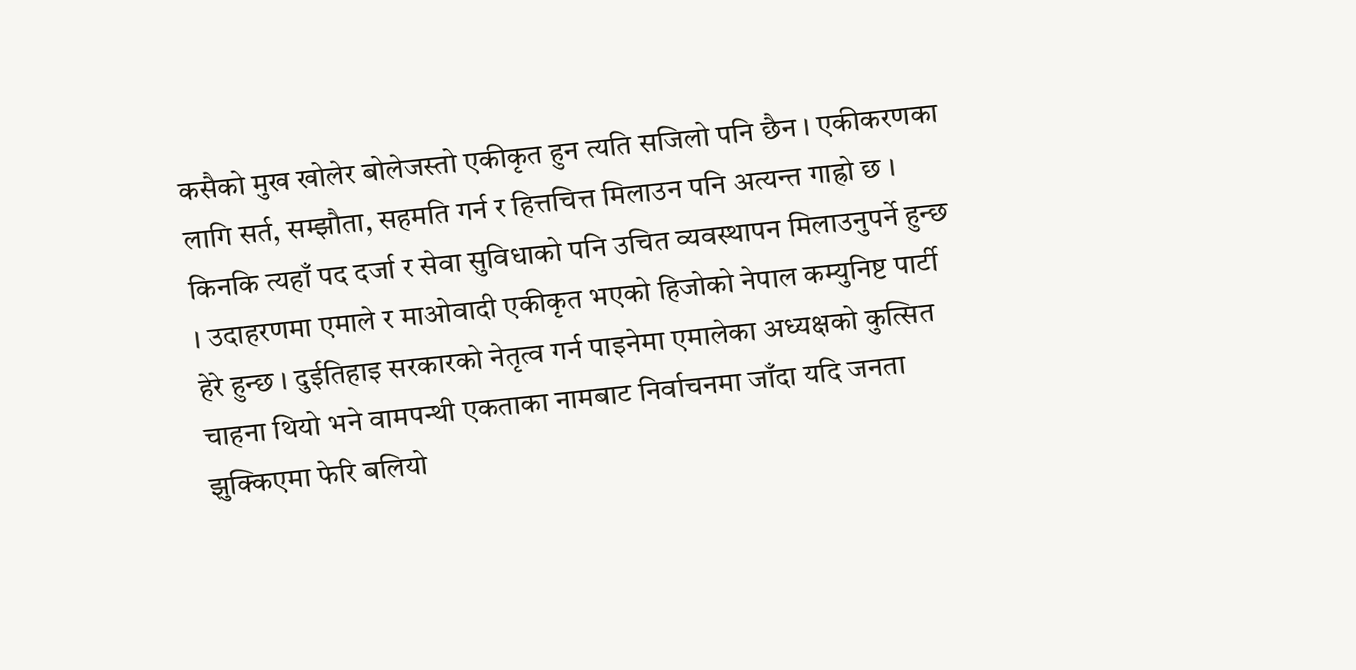कसैको मुख खोलेर बोलेजस्तो एकीकृत हुन त्यति सजिलो पनि छैन । एकीकरणका लागि सर्त, सम्झौता, सहमति गर्न र हित्तचित्त मिलाउन पनि अत्यन्त गाह्रो छ । किनकि त्यहाँ पद दर्जा र सेवा सुविधाको पनि उचित व्यवस्थापन मिलाउनुपर्ने हुन्छ । उदाहरणमा एमाले र माओवादी एकीकृत भएको हिजोको नेपाल कम्युनिष्ट पार्टी हेरे हुन्छ । दुईतिहाइ सरकारको नेतृत्व गर्न पाइनेमा एमालेका अध्यक्षको कुत्सित चाहना थियो भने वामपन्थी एकताका नामबाट निर्वाचनमा जाँदा यदि जनता झुक्किएमा फेरि बलियो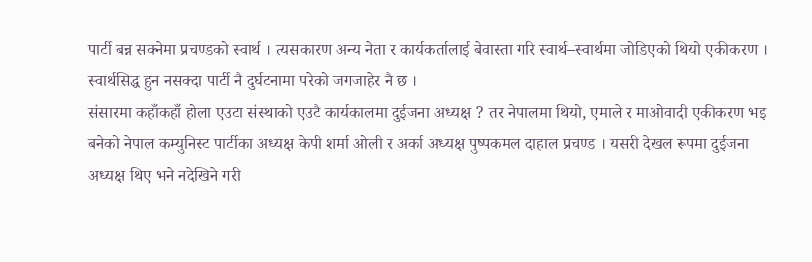पार्टी बन्न सक्नेमा प्रचण्डको स्वार्थ । त्यसकारण अन्य नेता र कार्यकर्तालाई बेवास्ता गरि स्वार्थ–स्वार्थमा जोडिएको थियो एकीकरण । स्वार्थसिद्ध हुन नसक्दा पार्टी नै दुर्घटनामा परेको जगजाहेर नै छ ।
संसारमा कहाँकहाँ होला एउटा संस्थाको एउटै कार्यकालमा दुईजना अध्यक्ष ? तर नेपालमा थियो, एमाले र माओवादी एकीकरण भइ बनेको नेपाल कम्युनिस्ट पार्टीका अध्यक्ष केपी शर्मा ओली र अर्का अध्यक्ष पुष्पकमल दाहाल प्रचण्ड । यसरी देखल रूपमा दुईजना अध्यक्ष थिए भने नदेखिने गरी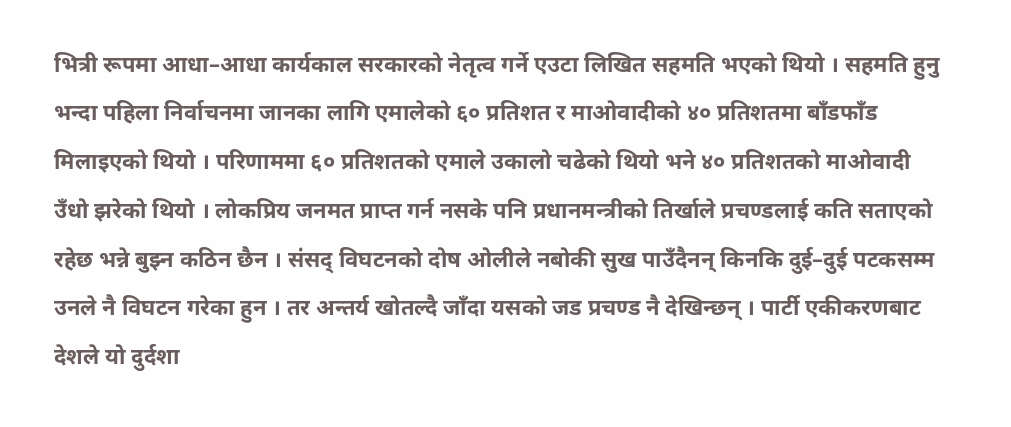भित्री रूपमा आधा–आधा कार्यकाल सरकारको नेतृत्व गर्ने एउटा लिखित सहमति भएको थियो । सहमति हुनु भन्दा पहिला निर्वाचनमा जानका लागि एमालेको ६० प्रतिशत र माओवादीको ४० प्रतिशतमा बाँडफाँड मिलाइएको थियो । परिणाममा ६० प्रतिशतको एमाले उकालो चढेको थियो भने ४० प्रतिशतको माओवादी उँधो झरेको थियो । लोकप्रिय जनमत प्राप्त गर्न नसके पनि प्रधानमन्त्रीको तिर्खाले प्रचण्डलाई कति सताएको रहेछ भन्ने बुझ्न कठिन छैन । संसद् विघटनको दोष ओलीले नबोकी सुख पाउँदैनन् किनकि दुई–दुई पटकसम्म उनले नै विघटन गरेका हुन । तर अन्तर्य खोतल्दै जाँदा यसको जड प्रचण्ड नै देखिन्छन् । पार्टी एकीकरणबाट देशले यो दुर्दशा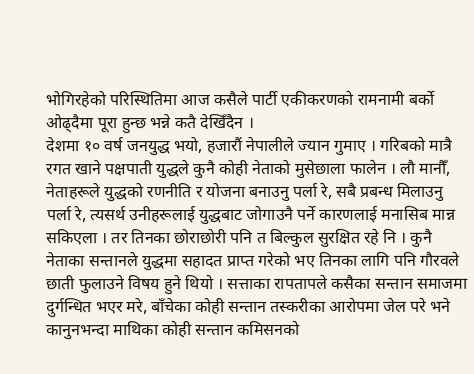भोगिरहेको परिस्थितिमा आज कसैले पार्टी एकीकरणको रामनामी बर्को ओढ्दैमा पूरा हुन्छ भन्ने कतै देखिँदैन ।
देशमा १० वर्ष जनयुद्ध भयो, हजारौं नेपालीले ज्यान गुमाए । गरिबको मात्रै रगत खाने पक्षपाती युद्धले कुनै कोही नेताको मुसेछाला फालेन । लौ मानौँ, नेताहरूले युद्धको रणनीति र योजना बनाउनु पर्ला रे, सबै प्रबन्ध मिलाउनु पर्ला रे, त्यसर्थ उनीहरूलाई युद्धबाट जोगाउनै पर्ने कारणलाई मनासिब मान्न सकिएला । तर तिनका छोराछोरी पनि त बिल्कुल सुरक्षित रहे नि । कुनै नेताका सन्तानले युद्धमा सहादत प्राप्त गरेको भए तिनका लागि पनि गौरवले छाती फुलाउने विषय हुने थियो । सत्ताका रापतापले कसैका सन्तान समाजमा दुर्गन्धित भएर मरे, बाँचेका कोही सन्तान तस्करीका आरोपमा जेल परे भने कानुनभन्दा माथिका कोही सन्तान कमिसनको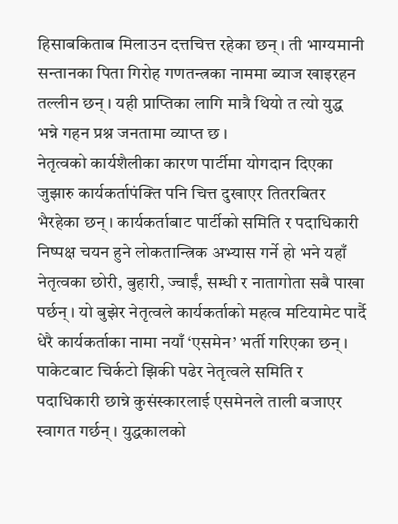हिसाबकिताब मिलाउन दत्तचित्त रहेका छन् । ती भाग्यमानी सन्तानका पिता गिरोह गणतन्त्रका नाममा ब्याज खाइरहन तल्लीन छन् । यही प्राप्तिका लागि मात्रै थियो त त्यो युद्ध भन्ने गहन प्रश्न जनतामा व्याप्त छ ।
नेतृत्वको कार्यशैलीका कारण पार्टीमा योगदान दिएका जुझारु कार्यकर्तापंक्ति पनि चित्त दुखाएर तितरबितर भैरहेका छन् । कार्यकर्ताबाट पार्टीको समिति र पदाधिकारी निष्पक्ष चयन हुने लोकतान्त्रिक अभ्यास गर्ने हो भने यहाँ नेतृत्वका छोरी, बुहारी, ज्वाईं, सम्धी र नातागोता सबै पाखा पर्छन् । यो बुझेर नेतृत्वले कार्यकर्ताको महत्व मटियामेट पार्दै धेरै कार्यकर्ताका नामा नयाँ ‘एसमेन’ भर्ती गरिएका छन् । पाकेटबाट चिर्कटो झिकी पढेर नेतृत्वले समिति र पदाधिकारी छान्ने कुसंस्कारलाई एसमेनले ताली बजाएर स्वागत गर्छन् । युद्धकालको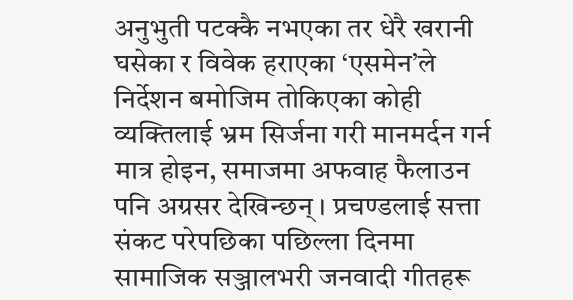अनुभुती पटक्कै नभएका तर धेरै खरानी घसेका र विवेक हराएका ‘एसमेन’ले निर्देशन बमोजिम तोकिएका कोही व्यक्तिलाई भ्रम सिर्जना गरी मानमर्दन गर्न मात्र होइन, समाजमा अफवाह फैलाउन पनि अग्रसर देखिन्छन् । प्रचण्डलाई सत्ता संकट परेपछिका पछिल्ला दिनमा सामाजिक सञ्जालभरी जनवादी गीतहरू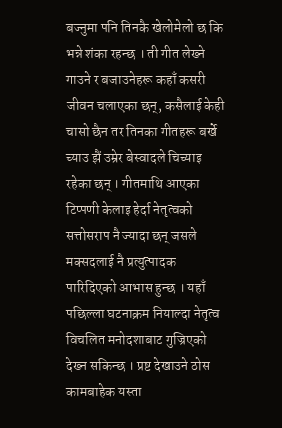बज्नुमा पनि तिनकै खेलोमेलो छ कि भन्ने शंका रहन्छ । ती गीत लेख्ने गाउने र बजाउनेहरू कहाँ कसरी जीवन चलाएका छन्, कसैलाई केही चासो छैन तर तिनका गीतहरू बर्खे च्याउ झैं उम्रेर बेस्वादले चिच्याइ रहेका छन् । गीतमाथि आएका टिप्पणी केलाइ हेर्दा नेतृत्वको सत्तोसराप नै ज्यादा छन् जसले मक्सदलाई नै प्रत्युत्पादक पारिदिएको आभास हुन्छ । यहाँ पछिल्ला घटनाक्रम नियाल्दा नेतृत्व विचलित मनोदशाबाट गुज्रिएको देख्न सकिन्छ । प्रष्ट देखाउने ठोस कामबाहेक यस्ता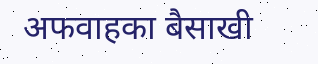अफवाहका बैसाखी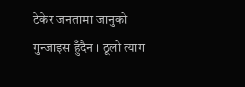टेकेर जनतामा जानुको गुन्जाइस हुँदैन । ठूलो त्याग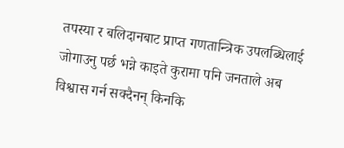तपस्या र बलिदानबाट प्राप्त गणतान्त्रिक उपलब्धिलाई जोगाउनु पर्छ भन्ने काइते कुरामा पनि जनताले अब विश्वास गर्न सक्दैनन् किनकि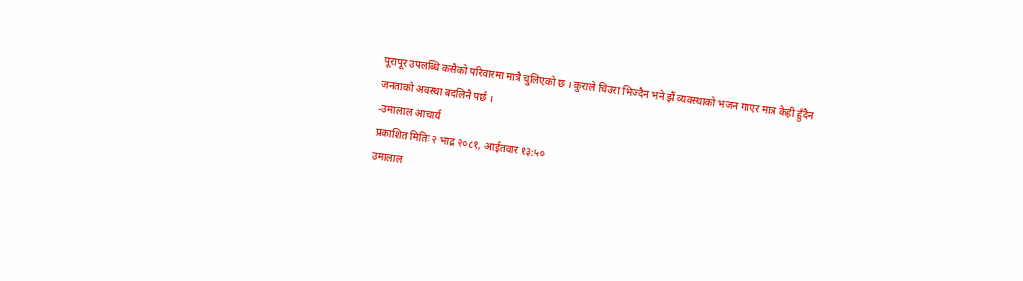पूरापूर उपलब्धि कसैको परिवारमा मात्रै चुलिएको छ । कुराले चिउरा भिज्दैन भने झैं व्यवस्थाको भजन गाएर मात्र केही हुँदैन जनताको अवस्था बदलिनै पर्छ ।
-उमालाल आचार्य
प्रकाशित मितिः २ भाद्र २०८१, आईतवार १३:५०
उमालाल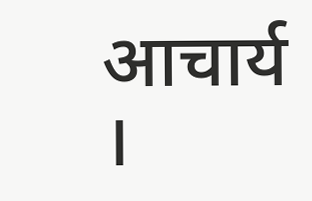आचार्य ।